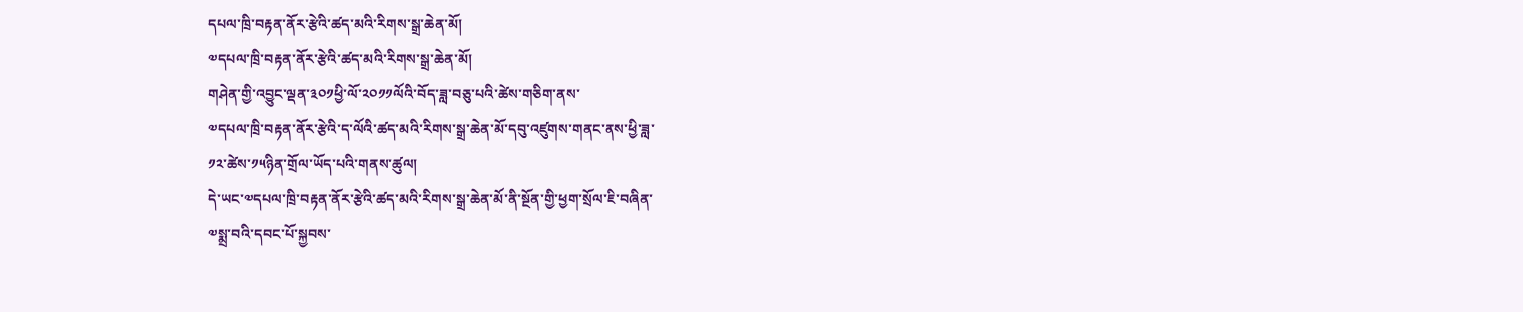དཔལ་ཁྲི་བརྟན་ནོར་རྩེའི་ཚད་མའི་རིགས་སྒྲ་ཆེན་མོ།
༧དཔལ་ཁྲི་བརྟན་ནོར་རྩེའི་ཚད་མའི་རིགས་སྒྲ་ཆེན་མོ།
གཤེན་གྱི་འབྱུང་ལྡན་༣༠༡ཕྱི་ལོ་༢༠༡༡ལོའི་བོད་ཟླ་བཅུ་པའི་ཚེས་གཅིག་ནས་
༧དཔལ་ཁྲི་བརྟན་ནོར་རྩེའི་ད་ལོའི་ཚད་མའི་རིགས་སྒྲ་ཆེན་མོ་དབུ་འཛུགས་གནང་ནས་ཕྱི་ཟླ་
༡༢་ཚེས་༡༥ཉིན་གྲོལ་ཡོད་པའི་གནས་ཚུལ།
དེ་ཡང་༧དཔལ་ཁྲི་བརྟན་ནོར་རྩེའི་ཚད་མའི་རིགས་སྒྲ་ཆེན་མོ་ནི་སྔོན་གྱི་ཕྱག་སྲོལ་ཇི་བཞིན་
༧སྨྲ་བའི་དབང་པོ་སྐྱབས་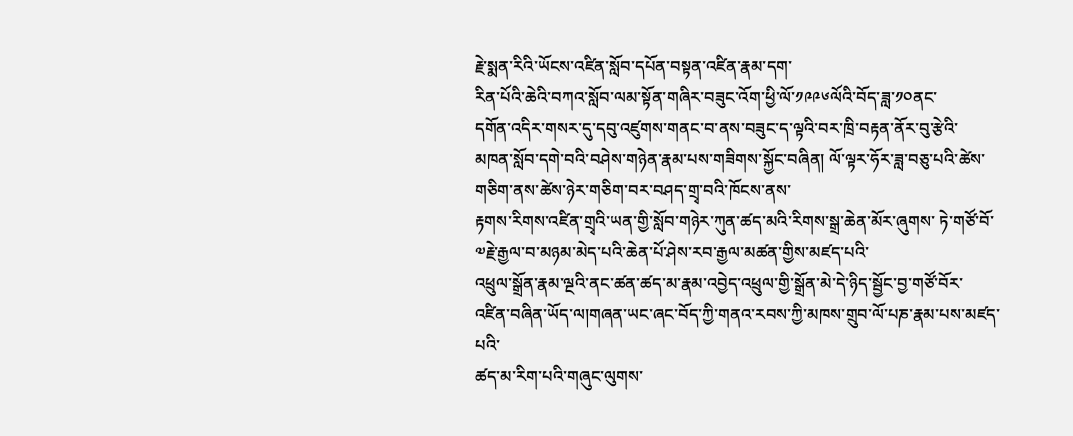རྗེ་སྨན་རིའི་ཡོངས་འཛིན་སློབ་དཔོན་བསྟན་འཛིན་རྣམ་དག་
རིན་པོའི་ཆེའི་བཀའ་སློབ་ལམ་སྟོན་གཞིར་བཟུང་འོག་ཕྱི་ལོ་༡༩༩༦ལོའི་བོད་ཟླ་༡༠ནང་
དགོན་འདིར་གསར་དུ་དབུ་འཛུགས་གནང་བ་ནས་བཟུང་ད་ལྟའི་བར་ཁྲི་བརྟན་ནོར་བུ་རྩེའི་
མཁན་སློབ་དགེ་བའི་བཤེས་གཉེན་རྣམ་པས་གཟིགས་སྐྱོང་བཞིན། ལོ་ལྟར་ཧོར་ཟླ་བཅུ་པའི་ཚེས་གཅིག་ནས་ཚེས་ཉེར་གཅིག་བར་བཤད་གྲྭ་བའི་ཁོངས་ནས་
རྟགས་རིགས་འཛིན་གྲྭའི་ཡན་གྱི་སློབ་གཉེར་ཀུན་ཚད་མའི་རིགས་སྒྲ་ཆེན་མོར་ཞུགས་ ཏེ་གཙོ་བོ་༧རྗེ་རྒྱལ་བ་མཉམ་མེད་པའི་ཆེན་པོ་ཤེས་རབ་རྒྱལ་མཚན་གྱིས་མཛད་པའི་
འཕྲུལ་སྒྲོན་རྣམ་ལྔའི་ནང་ཚན་ཚད་མ་རྣམ་འབྱེད་འཕྲུལ་གྱི་སྒྲོན་མེ་དེ་ཉིད་སྦྱོང་བྱ་གཙོ་བོར་
འཛིན་བཞིན་ཡོད་ལ།གཞན་ཡང་ཞང་བོད་ཀྱི་གནའ་རབས་ཀྱི་མཁས་གྲུབ་ལོ་པཎ་རྣམ་པས་མཛད་པའི་
ཚད་མ་རིག་པའི་གཞུང་ལུགས་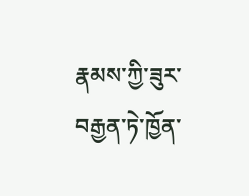རྣམས་ཀྱི་ཟུར་བརྒྱན་ཏེ་ཁྱོན་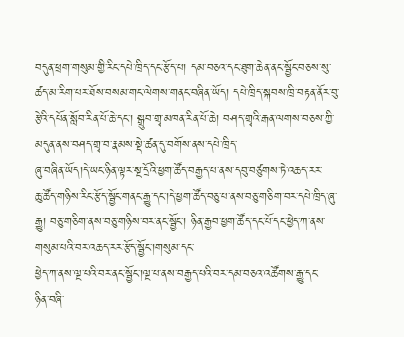བདུན་ཕྲག་གསུམ་གྱི་རིང་དཔེ་ཁྲིད་དང་རྩོད་པ། དམ་བཅའ་དང་ཐུག་ཆེན་ནང་སྦྱོང་བཅས་སུ་ཚད་མ་རིག་པར་ཐོས་བསམ་གང་ལེགས་གནང་བཞིན་ཡོད། དཔེ་ཁྲིད་སྐབས་ཁྲི་བརྟན་ནོར་བུ་རྩེའི་དཔོན་སློབ་རིན་པོ་ཆེ་དང་། སྒྲུབ་གྲྭ་མཁན་རིན་པོ་ཆེ། བཤད་གྲྭའི་རྒན་ལགས་བཅས་ཀྱི་མདུན་ནས་བཤད་གྲྭ་བ་རྣམས་སྡེ་ཚན་དུ་བགོས་ནས་དཔེ་ཁྲིད་
ཞུ་བཞིན་ཡོད།དེ་ཡང་ཉིན་ལྟར་སྔ་དྲོའི་ཕྱག་ཚོད་བརྒྱད་པ་ནས་དབུ་བཙུགས་ཏེ་འཆད་རར་
ཆུ་ཚོད་གཉིས་རིང་རྩོད་སྦྱོང་གནང་རྒྱུ་དང་།དེ་ཕྱག་ཚོད་བཅུ་པ་ནས་བཅུ་གཅིག་བར་དཔེ་ཁྲིད་ཞུ་རྒྱུ། བཅུ་གཅིག་ནས་བཅུ་གཉིས་བར་ནང་སྦྱོང་། ཉིན་རྒྱབ་ཕྱག་ཚོད་དང་པོ་དང་ཕྱེད་ཀ་ནས་གསུམ་པའི་བར་འཆད་རར་རྩོད་སྦྱོང་།གསུམ་དང་
ཕྱེད་ཀ་ནས་ལྔ་པའི་བར་ནང་སྦྱོང་།ལྔ་པ་ནས་བརྒྱད་པའི་བར་དམ་བཅའ་འཚོགས་རྒྱུ་དང་
ཉིན་བཞི་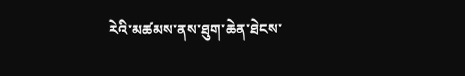རེའི་མཚམས་ནས་ཐུག་ཆེན་ཐེངས་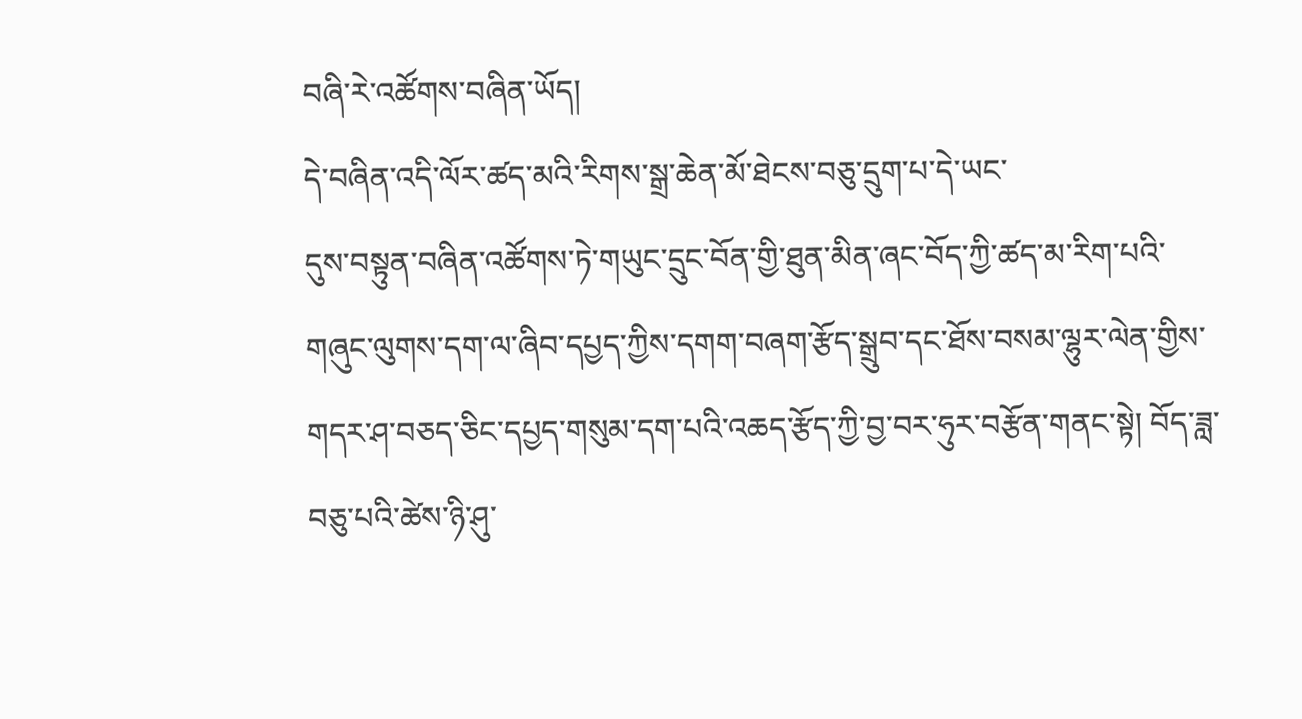བཞི་རེ་འཚོགས་བཞིན་ཡོད།
དེ་བཞིན་འདི་ལོར་ཚད་མའི་རིགས་སྒྲ་ཆེན་མོ་ཐེངས་བཅུ་དྲུག་པ་དེ་ཡང་
དུས་བསྟུན་བཞིན་འཚོགས་ཏེ་གཡུང་དྲུང་བོན་གྱི་ཐུན་མིན་ཞང་བོད་ཀྱི་ཚད་མ་རིག་པའི་
གཞུང་ལུགས་དག་ལ་ཞིབ་དཔྱད་ཀྱིས་དགག་བཞག་རྩོད་སྒྲུབ་དང་ཐོས་བསམ་ལྷུར་ལེན་གྱིས་
གདར་ཤ་བཅད་ཅིང་དཔྱད་གསུམ་དག་པའི་འཆད་རྩོད་ཀྱི་བྱ་བར་ཧུར་བརྩོན་གནང་སྟེ། བོད་ཟླ་བཅུ་པའི་ཚེས་ཉི་ཤུ་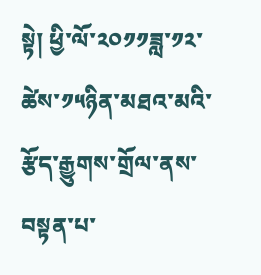སྟེ། ཕྱི་ལོ་༢༠༡༡ཟླ་༡༢་ཚེས་༡༥ཉིན་མཐའ་མའི་རྩོད་རྒྱུགས་གྲོལ་ནས་བསྟན་པ་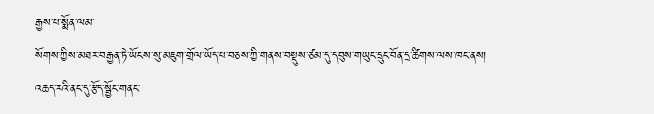རྒྱས་པ་སྨོན་ལམ་
སོགས་ཀྱིས་མཐར་བརྒྱན་ཏེ་ཡོངས་སུ་མཇུག་གྲོལ་ཡོད་པ་བཅས་ཀྱི་གནས་བསྡུས་ཙམ་དུ་དབུས་གཡུང་དྲུང་བོན་དྲ་ཚིགས་ལས་ཁང་ནས།
འཆད་རའི་ནང་དུ་རྩོད་སྦྱོང་གནང་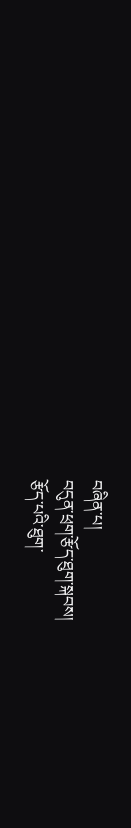བཞིན་པ།
བདུན་ཕྲག་རྩོད་ཐུག་སྐབས།
རྩོད་པའི་ཐུག་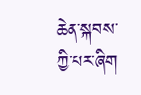ཆེན་སྐབས་ཀྱི་པར་ཞིག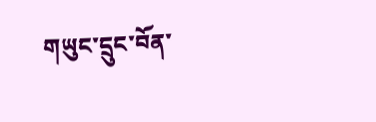གཡུང་དྲུང་བོན་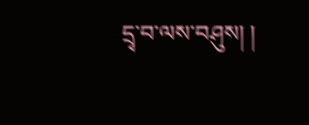དྲྭ་བ་ལས་བཤུས། །